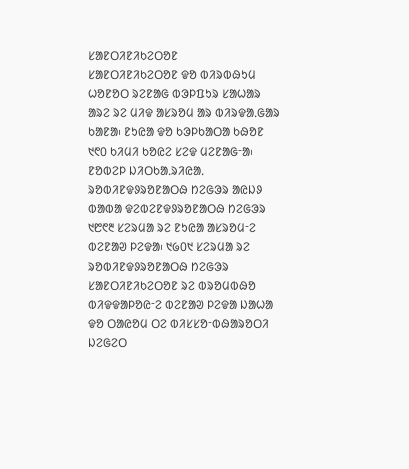ᱥᱟᱱᱛᱤᱱᱤᱠᱮᱛᱚᱱ
ᱥᱟᱱᱛᱤᱱᱤᱠᱮᱛᱚᱱ ᱫᱚ ᱵᱤᱨᱵᱷᱩᱢ ᱦᱚᱱᱚᱛ ᱨᱮᱱᱟᱜ ᱵᱳᱞᱯᱩᱨ ᱥᱟᱦᱟᱨ ᱟᱨᱮ ᱨᱮ ᱢᱤᱫ ᱟᱥᱨᱚᱢ ᱟᱨ ᱵᱤᱨᱫᱟᱹᱜᱟᱨ ᱠᱟᱱᱟ᱾ ᱱᱩᱭᱟ ᱫᱚ ᱠᱳᱞᱠᱟᱛᱟ ᱠᱷᱚᱱ ᱑᱖᱐ ᱠᱤᱢᱤ ᱠᱚᱭᱮ ᱥᱮᱫ ᱢᱮᱱᱟᱜᱼᱟ᱾ ᱱᱚᱵᱮᱞ ᱡᱤᱛᱠᱟᱹᱨᱤᱭᱟᱹ ᱨᱚᱵᱤᱱᱫᱽᱨᱚᱱᱟᱛᱷ ᱴᱮᱜᱳᱨ ᱟᱭᱡᱽ ᱵᱟᱵᱟ ᱫᱮᱵᱮᱱᱫᱽᱨᱚᱱᱟᱛᱷ ᱴᱮᱜᱳᱨ ᱑᱘᱖᱓ ᱥᱮᱨᱢᱟ ᱨᱮ ᱱᱩᱭᱟ ᱟᱥᱨᱚᱢᱼᱮ ᱵᱮᱱᱟᱣ ᱞᱮᱫᱟ᱾ ᱑᱙᱐᱑ ᱥᱮᱨᱢᱟ ᱨᱮ ᱨᱚᱵᱤᱱᱫᱽᱨᱚᱱᱟᱛᱷ ᱴᱮᱜᱳᱨ ᱥᱟᱱᱛᱤᱱᱤᱠᱮᱛᱚᱱ ᱨᱮ ᱵᱨᱚᱢᱵᱷᱚ ᱵᱤᱫᱫᱟᱞᱚᱭᱼᱮ ᱵᱮᱱᱟᱣ ᱞᱮᱫᱟ ᱡᱟᱦᱟ ᱫᱚ ᱛᱟᱭᱚᱢ ᱛᱮ ᱵᱤᱥᱥᱚᱼᱵᱷᱟᱨᱚᱛᱤ ᱡᱮᱜᱮᱛ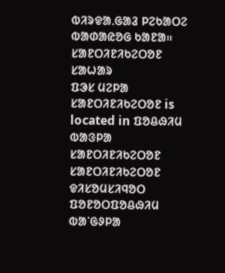ᱵᱤᱨᱫᱟᱹᱜᱟᱲ ᱞᱮᱠᱟᱛᱮ ᱵᱟᱰᱟᱭᱚᱜ ᱠᱟᱱᱟ᱿
ᱥᱟᱱᱛᱤᱱᱤᱠᱮᱛᱚᱱ
ᱥᱟᱦᱟᱨ
ᱯᱳᱥ ᱢᱮᱞᱟ
ᱥᱟᱱᱛᱤᱱᱤᱠᱮᱛᱚᱱ is located in ᱯᱚᱪᱷᱤᱢ ᱵᱟᱝᱞᱟ
ᱥᱟᱱᱛᱤᱱᱤᱠᱮᱛᱚᱱ
ᱥᱟᱱᱛᱤᱱᱤᱠᱮᱛᱚᱱ
ᱫᱤᱥᱚᱢᱥᱤᱧᱚᱛ
ᱯᱚᱱᱚᱛᱯᱚᱪᱷᱤᱢ ᱵᱟᱸᱜᱽᱞᱟ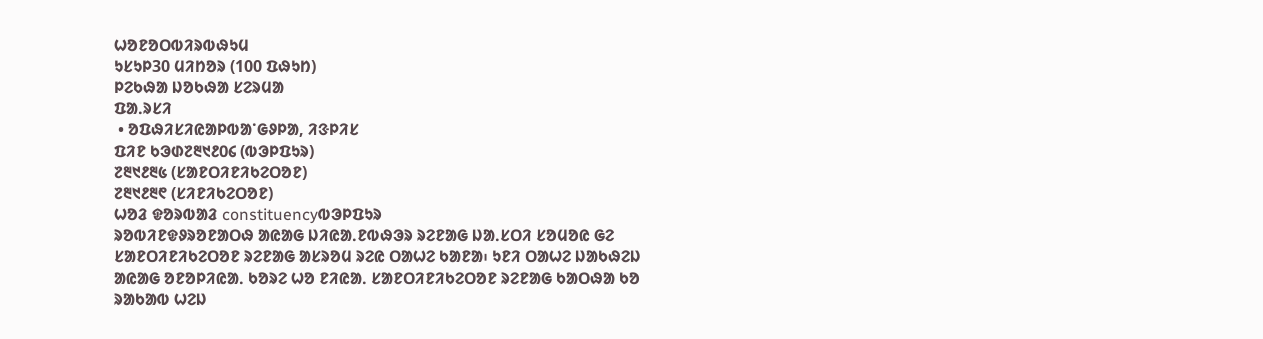ᱦᱚᱱᱚᱛᱵᱤᱨᱵᱷᱩᱢ
ᱩᱥᱩᱞ30 ᱢᱤᱴᱚᱨ (100 ᱯᱷᱩᱴ)
ᱞᱮᱠᱷᱟ ᱡᱚᱠᱷᱟ ᱥᱮᱨᱢᱟ
ᱯᱟᱹᱨᱥᱤ
 • ᱚᱯᱷᱤᱥᱤᱭᱟᱞᱵᱟᱸᱜᱽᱞᱟ, ᱤᱝᱞᱤᱥ
ᱯᱤᱱ ᱠᱳᱰ᱗᱓᱑᱒᱐᱔ (ᱵᱳᱞᱯᱩᱨ)
᱗᱓᱑᱒᱓᱕ (ᱥᱟᱱᱛᱤᱱᱤᱠᱮᱛᱚᱱ)
᱗᱓᱑᱒᱓᱖ (ᱥᱤᱱᱤᱠᱮᱛᱚᱱ)
ᱦᱚᱲ ᱫᱚᱨᱵᱟᱲ constituencyᱵᱳᱞᱯᱩᱨ
ᱨᱚᱵᱤᱱᱫᱽᱨᱚᱱᱟᱛᱷ ᱟᱭᱟᱜ ᱡᱤᱭᱟᱹᱱᱵᱷᱳᱨ ᱨᱮᱱᱟᱜ ᱡᱟᱹᱥᱛᱤ ᱥᱚᱢᱚᱭ ᱜᱮ ᱥᱟᱱᱛᱤᱱᱤᱠᱮᱛᱚᱱ ᱨᱮᱱᱟᱜ ᱟᱥᱨᱚᱢ ᱨᱮᱭ ᱛᱟᱦᱮ ᱠᱟᱱᱟ᱾ ᱩᱱᱤ ᱛᱟᱦᱮ ᱡᱟᱠᱷᱮᱡ ᱟᱭᱟᱜ ᱚᱱᱚᱞᱤᱭᱟᱹ ᱠᱚᱨᱮ ᱦᱚ ᱱᱤᱭᱟᱹ ᱥᱟᱱᱛᱤᱱᱤᱠᱮᱛᱚᱱ ᱨᱮᱱᱟᱜ ᱠᱟᱛᱷᱟ ᱠᱚ ᱨᱟᱠᱟᱵ ᱦᱮᱡ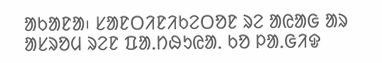ᱟᱠᱟᱱᱟ᱾ ᱥᱟᱱᱛᱤᱱᱤᱠᱮᱛᱚᱱ ᱨᱮ ᱟᱭᱟᱜ ᱟᱨ ᱟᱥᱨᱚᱢ ᱨᱮᱱ ᱯᱟᱹᱴᱷᱩᱭᱟᱹ ᱠᱚ ᱞᱟᱹᱜᱤᱫ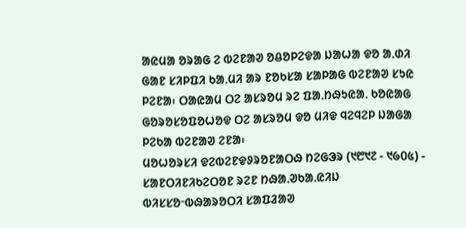ᱟᱭᱢᱟ ᱚᱨᱟᱜ ᱮ ᱵᱮᱱᱟᱣ ᱚᱪᱚᱞᱮᱫᱟ ᱡᱟᱦᱟ ᱫᱚ ᱟᱹᱰᱤ ᱜᱟᱱ ᱥᱤᱞᱯᱤ ᱠᱟᱹᱢᱤ ᱟᱨ ᱱᱚᱠᱥᱟ ᱥᱟᱞᱟᱜ ᱵᱮᱱᱟᱣ ᱥᱩᱭ ᱞᱮᱱᱟ᱾ ᱛᱟᱭᱟᱢ ᱛᱮ ᱟᱥᱨᱚᱢ ᱨᱮ ᱯᱟᱹᱴᱷᱩᱭᱟᱹ ᱠᱚᱭᱟᱜ ᱜᱚᱨᱚᱥᱚᱯᱚᱦᱚᱫ ᱛᱮ ᱟᱥᱨᱚᱢ ᱫᱚ ᱢᱤᱫ ᱧᱮᱧᱮᱞ ᱡᱟᱜᱟ ᱞᱮᱠᱟ ᱵᱮᱱᱟᱣ ᱮᱱᱟ᱾
ᱢᱚᱦᱚᱨᱥᱤ ᱫᱮᱵᱮᱱᱫᱽᱨᱚᱱᱟᱛᱷ ᱴᱮᱜᱳᱨ (᱑᱘᱑᱗ - ᱑᱙᱐᱕) - ᱥᱟᱱᱛᱤᱱᱤᱠᱮᱛᱚᱱ ᱨᱮᱱ ᱴᱷᱟᱹᱣᱠᱟᱹᱭᱤᱡ
ᱵᱤᱥᱥᱚᱼᱵᱷᱟᱨᱚᱛᱤ ᱥᱟᱯᱲᱟᱣ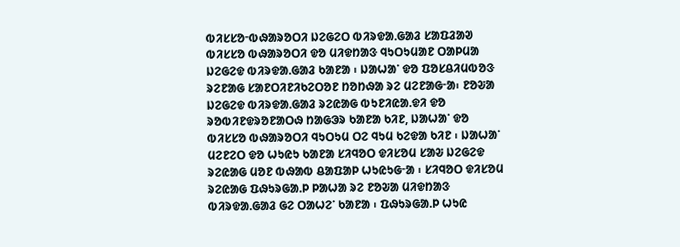ᱵᱤᱥᱥᱚᱼᱵᱷᱟᱨᱚᱛᱤ ᱡᱮᱜᱮᱛ ᱵᱤᱨᱫᱟᱹᱜᱟᱲ ᱥᱟᱯᱲᱟᱣ
ᱵᱤᱥᱥᱚ ᱵᱷᱟᱨᱚᱛᱤ ᱫᱚ ᱢᱤᱫᱴᱟᱝ ᱧᱩᱛᱩᱢᱟᱱ ᱛᱟᱞᱢᱟ ᱡᱮᱜᱮᱫ ᱵᱤᱨᱫᱟ.ᱜᱟᱲ ᱠᱟᱱᱟ ᱾ ᱡᱟᱦᱟᱸ ᱫᱚ ᱯᱚᱥᱪᱤᱢᱵᱚᱝ ᱨᱮᱱᱟᱜ ᱥᱟᱱᱛᱤᱱᱤᱠᱮᱛᱚᱱ ᱴᱚᱴᱷᱟ ᱨᱮ ᱢᱮᱱᱟᱜᱼᱟ᱾ ᱱᱚᱶᱟ ᱡᱮᱜᱮᱫ ᱵᱤᱨᱫᱟ.ᱜᱟᱲ ᱨᱮᱭᱟᱜ ᱵᱩᱱᱤᱭᱟ.ᱫᱤ ᱫᱚ ᱨᱚᱵᱤᱱᱫᱨᱚᱱᱟᱛᱷ ᱴᱟᱜᱳᱨ ᱠᱟᱱᱟ ᱠᱤᱱ, ᱡᱟᱦᱟᱸ ᱫᱚ ᱵᱤᱥᱥᱚ ᱵᱷᱟᱨᱚᱛᱤ ᱧᱩᱛᱩᱢ ᱛᱮ ᱧᱩᱢ ᱠᱮᱫᱟ ᱠᱤᱱ ᱾ ᱡᱟᱦᱟᱸ ᱢᱮᱱᱮᱛ ᱫᱚ ᱦᱩᱭᱩ ᱠᱟᱱᱟ ᱥᱤᱧᱚᱛ ᱫᱤᱥᱚᱢ ᱥᱟᱶ ᱡᱮᱜᱮᱫ ᱨᱮᱭᱟᱜ ᱢᱚᱱ ᱵᱷᱟᱵ ᱪᱟᱯᱟᱞ ᱦᱩᱭᱩᱜᱼᱟ ᱾ ᱥᱤᱧᱚᱛ ᱫᱤᱥᱚᱢ ᱨᱮᱭᱟᱜ ᱯᱷᱩᱨᱜᱟ.ᱞ ᱞᱟᱦᱟ ᱨᱮ ᱱᱚᱶᱟ ᱢᱤᱫᱴᱟᱝ ᱵᱤᱨᱫᱟ.ᱜᱟᱲ ᱜᱮ ᱛᱟᱦᱮᱸ ᱠᱟᱱᱟ ᱾ ᱯᱷᱩᱨᱜᱟ.ᱞ ᱦᱩᱭ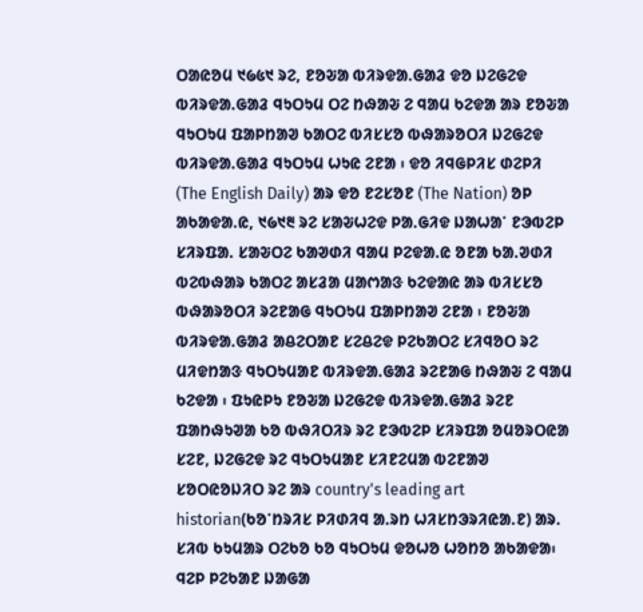ᱛᱟᱭᱚᱢ ᱑᱙᱕᱑ ᱨᱮ, ᱱᱚᱶᱟ ᱵᱤᱨᱫᱟ.ᱜᱟᱲ ᱫᱚ ᱡᱮᱜᱮᱫ ᱵᱤᱨᱫᱟ.ᱜᱟᱲ ᱧᱩᱛᱩᱢ ᱛᱮ ᱴᱷᱟᱶ ᱮ ᱧᱟᱢ ᱠᱮᱫᱟ ᱟᱨ ᱱᱚᱶᱟ ᱧᱩᱛᱩᱢ ᱯᱟᱞᱴᱟᱣ ᱠᱟᱛᱮ ᱵᱤᱥᱥᱚ ᱵᱷᱟᱨᱚᱛᱤ ᱡᱮᱜᱮᱫ ᱵᱤᱨᱫᱟ.ᱜᱟᱲ ᱧᱩᱛᱩᱢ ᱦᱩᱭ ᱮᱱᱟ ᱾ ᱫᱚ ᱤᱧᱜᱞᱤᱥ ᱰᱮᱞᱤ (The English Daily) ᱟᱨ ᱫᱚ ᱱᱮᱥᱚᱱ (The Nation) ᱚᱞ ᱟᱠᱟᱫᱟ.ᱭ, ᱑᱙᱑᱓ ᱨᱮ ᱥᱟᱶᱦᱮᱫ ᱞᱟ.ᱜᱤᱫ ᱡᱟᱦᱟᱸ ᱱᱳᱵᱮᱞ ᱥᱤᱨᱯᱟ. ᱥᱟᱶᱛᱮ ᱠᱟᱣᱰᱤ ᱧᱟᱢ ᱞᱮᱫᱟ.ᱭ ᱚᱱᱟ ᱠᱟ.ᱣᱰᱤ ᱵᱮᱵᱷᱟᱨ ᱠᱟᱛᱮ ᱟᱥᱲᱟ ᱢᱟᱬᱟᱝ ᱠᱮᱫᱟᱭ ᱟᱨ ᱵᱤᱥᱥᱚ ᱵᱷᱟᱨᱚᱛᱤ ᱨᱮᱱᱟᱜ ᱧᱩᱛᱩᱢ ᱯᱟᱞᱴᱟᱣ ᱮᱱᱟ ᱾ ᱱᱚᱶᱟ ᱵᱤᱨᱫᱟ.ᱜᱟᱲ ᱟᱪᱮᱛᱟᱱ ᱥᱮᱪᱮᱫ ᱞᱮᱠᱟᱛᱮ ᱥᱤᱧᱚᱛ ᱨᱮ ᱢᱤᱫᱴᱟᱝ ᱧᱩᱛᱩᱢᱟᱱ ᱵᱤᱨᱫᱟ.ᱜᱟᱲ ᱨᱮᱱᱟᱜ ᱴᱷᱟᱶ ᱮ ᱧᱟᱢ ᱠᱮᱫᱟ ᱾ ᱯᱩᱭᱞᱩ ᱱᱚᱶᱟ ᱡᱮᱜᱮᱫ ᱵᱤᱨᱫᱟ.ᱜᱟᱲ ᱨᱮᱱ ᱯᱟᱴᱷᱩᱣᱟ ᱠᱚ ᱵᱷᱤᱛᱤᱨ ᱨᱮ ᱱᱳᱵᱮᱞ ᱥᱤᱨᱯᱟ ᱚᱢᱚᱨᱛᱭᱟ ᱥᱮᱱ, ᱡᱮᱜᱮᱫ ᱨᱮ ᱧᱩᱛᱩᱢᱟᱱ ᱥᱤᱱᱮᱢᱟ ᱵᱮᱱᱟᱣ ᱥᱚᱛᱭᱚᱡᱤᱛ ᱨᱮ ᱟᱨ country's leading art historian(ᱠᱚᱸᱴᱨᱤᱥ ᱞᱤᱰᱤᱧ ᱟ.ᱨᱴ ᱦᱤᱥᱴᱳᱨᱤᱭᱟ.ᱱ) ᱟᱨ. ᱥᱤᱵ ᱠᱩᱢᱟᱨ ᱛᱮᱠᱚ ᱠᱚ ᱧᱩᱛᱩᱢ ᱫᱚᱦᱚ ᱦᱚᱴᱚ ᱟᱠᱟᱫᱟ᱾
ᱧᱮᱞ ᱞᱮᱠᱟᱱ ᱡᱟᱜᱟ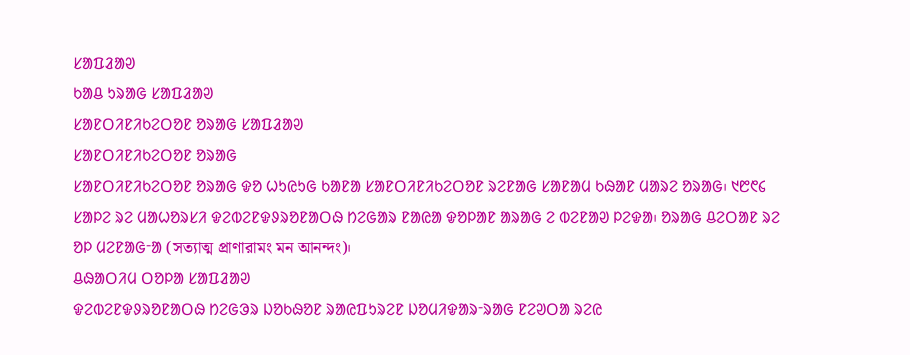ᱥᱟᱯᱲᱟᱣ
ᱠᱟᱪ ᱩᱨᱟᱜ ᱥᱟᱯᱲᱟᱣ
ᱥᱟᱱᱛᱤᱱᱤᱠᱮᱛᱚᱱ ᱚᱨᱟᱜ ᱥᱟᱯᱲᱟᱣ
ᱥᱟᱱᱛᱤᱱᱤᱠᱮᱛᱚᱱ ᱚᱨᱟᱜ
ᱥᱟᱱᱛᱤᱱᱤᱠᱮᱛᱚᱱ ᱚᱨᱟᱜ ᱫᱚ ᱦᱩᱭᱩᱜ ᱠᱟᱱᱟ ᱥᱟᱱᱛᱤᱱᱤᱠᱮᱛᱚᱱ ᱨᱮᱱᱟᱜ ᱥᱟᱱᱟᱢ ᱠᱷᱟᱱ ᱢᱟᱨᱮ ᱚᱨᱟᱜ᱾ ᱑᱘᱖᱔ ᱥᱟᱞᱮ ᱨᱮ ᱢᱟᱦᱚᱨᱥᱤ ᱫᱮᱵᱮᱱᱫᱽᱨᱚᱱᱟᱛᱷ ᱴᱮᱜᱟᱨ ᱱᱟᱭᱟ ᱫᱚᱞᱟᱱ ᱟᱨᱟᱜ ᱮ ᱵᱮᱱᱟᱣ ᱞᱮᱫᱟ᱾ ᱚᱨᱟᱜ ᱪᱮᱛᱟᱱ ᱨᱮ ᱚᱞ ᱢᱮᱱᱟᱜᱼᱟ (সত্যাত্ম প্রাণারামং মন আনন্দং)᱾
ᱪᱷᱟᱛᱤᱢ ᱛᱚᱞᱟ ᱥᱟᱯᱲᱟᱣ
ᱫᱮᱵᱮᱱᱫᱽᱨᱚᱱᱟᱛᱷ ᱴᱮᱜᱳᱨ ᱡᱚᱠᱷᱚᱱ ᱨᱟᱭᱯᱩᱨᱮᱱ ᱡᱚᱢᱤᱫᱟᱨᱼᱨᱟᱜ ᱱᱮᱣᱛᱟ ᱨᱮᱭ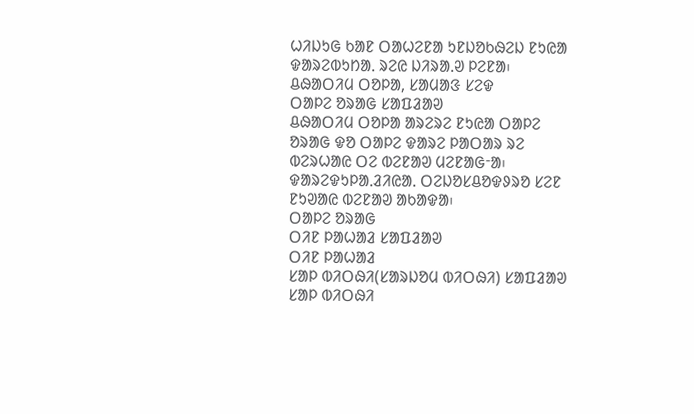ᱦᱤᱡᱩᱜ ᱠᱟᱱ ᱛᱟᱦᱮᱱᱟ ᱩᱱᱡᱚᱠᱷᱮᱡ ᱱᱩᱭᱟ ᱫᱟᱨᱮᱵᱩᱴᱟᱹ ᱨᱮᱭ ᱡᱤᱨᱟᱹᱣ ᱞᱮᱱᱟ᱾
ᱪᱷᱟᱛᱤᱢ ᱛᱚᱞᱟ, ᱥᱟᱢᱟᱝ ᱥᱮᱫ
ᱛᱟᱞᱮ ᱚᱨᱟᱜ ᱥᱟᱯᱲᱟᱣ
ᱪᱷᱟᱛᱤᱢ ᱛᱚᱞᱟ ᱟᱨᱮᱨᱮ ᱱᱩᱭᱟ ᱛᱟᱞᱮ ᱚᱨᱟᱜ ᱫᱚ ᱛᱟᱞᱮ ᱫᱟᱨᱮ ᱞᱟᱛᱟᱨ ᱨᱮ ᱵᱮᱨᱦᱟᱭ ᱛᱮ ᱵᱮᱱᱟᱣ ᱢᱮᱱᱟᱜᱼᱟ᱾ ᱫᱟᱨᱮᱫᱩᱞᱟᱹᱲᱤᱭᱟᱹ ᱛᱮᱡᱚᱥᱪᱚᱫᱽᱨᱚ ᱥᱮᱱ ᱱᱩᱣᱟᱭ ᱵᱮᱱᱟᱣ ᱟᱠᱟᱫᱟ᱾
ᱛᱟᱞᱮ ᱚᱨᱟᱜ
ᱛᱤᱱ ᱞᱟᱦᱟᱲ ᱥᱟᱯᱲᱟᱣ
ᱛᱤᱱ ᱞᱟᱦᱟᱲ
ᱥᱟᱞ ᱵᱤᱛᱷᱤ(ᱥᱟᱨᱡᱚᱢ ᱵᱤᱛᱷᱤ) ᱥᱟᱯᱲᱟᱣ
ᱥᱟᱞ ᱵᱤᱛᱷᱤ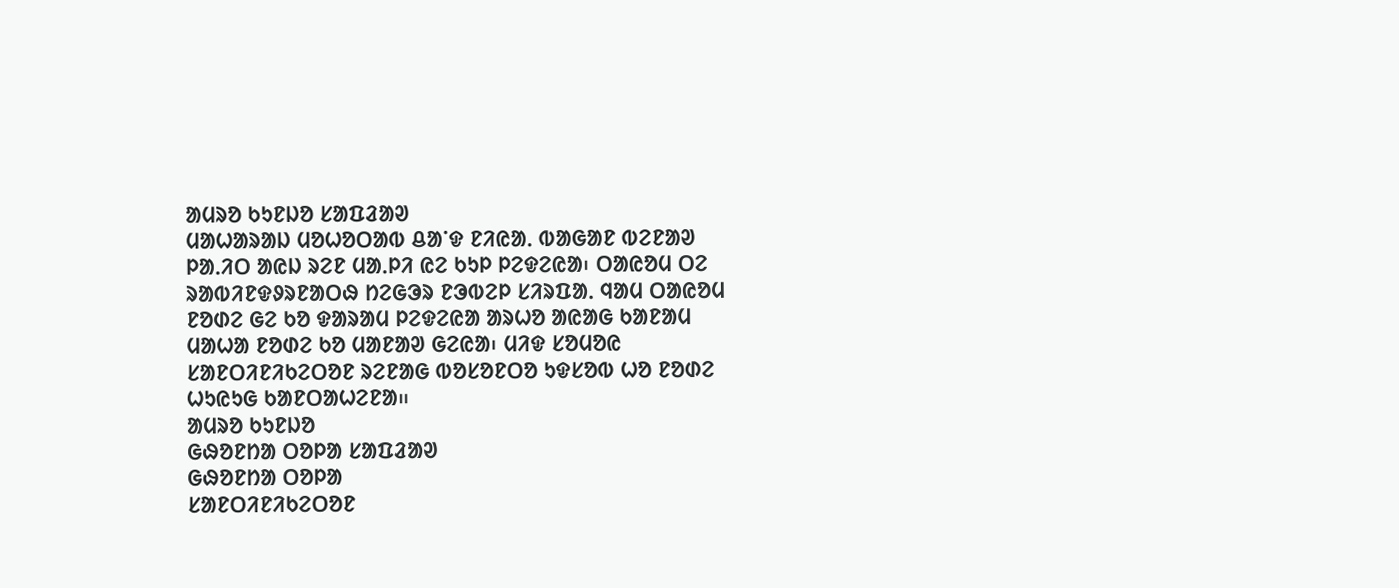ᱟᱢᱨᱚ ᱠᱩᱱᱡᱚ ᱥᱟᱯᱲᱟᱣ
ᱢᱟᱦᱟᱨᱟᱡ ᱢᱚᱦᱚᱛᱟᱵ ᱪᱟᱸᱫ ᱱᱤᱭᱟᱹ ᱵᱟᱜᱟᱱ ᱵᱮᱱᱟᱣ ᱞᱟᱹᱤᱛ ᱟᱭᱡ ᱨᱮᱱ ᱢᱟᱹᱞᱤ ᱭᱮ ᱠᱩᱞ ᱞᱮᱫᱮᱭᱟ᱾ ᱛᱟᱭᱚᱢ ᱛᱮ ᱨᱟᱵᱤᱱᱫᱽᱨᱱᱟᱛᱷ ᱴᱮᱜᱳᱨ ᱱᱳᱵᱮᱞ ᱥᱤᱨᱯᱟᱹ ᱧᱟᱢ ᱛᱟᱭᱚᱢ ᱱᱚᱰᱮ ᱜᱮ ᱠᱚ ᱫᱟᱨᱟᱢ ᱞᱮᱫᱮᱭᱟ ᱟᱨᱦᱚ ᱟᱭᱟᱜ ᱠᱟᱱᱟᱢ ᱢᱟᱦᱟ ᱱᱚᱰᱮ ᱠᱚ ᱢᱟᱱᱟᱣ ᱜᱮᱭᱟ᱾ ᱢᱤᱫ ᱥᱚᱢᱚᱭ ᱥᱟᱱᱛᱤᱱᱤᱠᱮᱛᱚᱱ ᱨᱮᱱᱟᱜ ᱵᱚᱥᱚᱱᱛᱚ ᱩᱫᱥᱚᱵ ᱦᱚ ᱱᱚᱰᱮ ᱦᱩᱭᱩᱜ ᱠᱟᱱᱛᱟᱦᱮᱱᱟ᱿
ᱟᱢᱨᱚ ᱠᱩᱱᱡᱚ
ᱜᱷᱚᱱᱴᱟ ᱛᱚᱞᱟ ᱥᱟᱯᱲᱟᱣ
ᱜᱷᱚᱱᱴᱟ ᱛᱚᱞᱟ
ᱥᱟᱱᱛᱤᱱᱤᱠᱮᱛᱚᱱ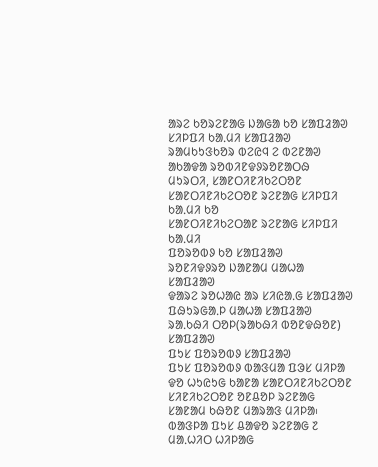ᱟᱨᱮ ᱠᱚᱨᱮᱱᱟᱜ ᱡᱟᱜᱟ ᱠᱚ ᱥᱟᱯᱲᱟᱣ
ᱥᱤᱞᱯᱤ ᱠᱟᱹᱢᱤ ᱥᱟᱯᱲᱟᱣ
ᱨᱟᱢᱠᱩᱝᱠᱚᱨ ᱵᱮᱭᱧ ᱮ ᱵᱮᱱᱟᱣ ᱟᱠᱟᱫᱟ ᱨᱚᱵᱤᱱᱫᱽᱨᱚᱱᱟᱛᱷ ᱢᱩᱨᱛᱤ, ᱥᱟᱱᱛᱤᱱᱤᱠᱮᱛᱚᱱ
ᱥᱟᱱᱛᱤᱱᱤᱠᱮᱛᱚᱱ ᱨᱮᱱᱟᱜ ᱥᱤᱞᱯᱤ ᱠᱟᱹᱢᱤ ᱠᱚ
ᱥᱟᱱᱛᱤᱱᱤᱠᱮᱛᱟᱱ ᱨᱮᱱᱟᱜ ᱥᱤᱞᱯᱤ ᱠᱟᱹᱢᱤ
ᱯᱚᱨᱚᱵᱽ ᱠᱚ ᱥᱟᱯᱲᱟᱣ
ᱨᱚᱱᱤᱫᱽᱨᱚ ᱡᱟᱱᱟᱢ ᱢᱟᱦᱟ ᱥᱟᱯᱲᱟᱣ
ᱫᱟᱨᱮ ᱨᱚᱦᱟᱭ ᱟᱨ ᱥᱤᱭᱟᱹᱜ ᱥᱟᱯᱲᱟᱣ
ᱯᱷᱩᱨᱜᱟᱹᱞ ᱢᱟᱦᱟ ᱥᱟᱯᱲᱟᱣ
ᱨᱟᱹᱠᱷᱤ ᱛᱚᱞ(ᱨᱟᱠᱷᱤ ᱵᱚᱱᱫᱷᱚᱱ) ᱥᱟᱯᱲᱟᱣ
ᱯᱩᱥ ᱯᱚᱨᱚᱵᱽ ᱥᱟᱯᱲᱟᱣ
ᱯᱩᱥ ᱯᱚᱨᱚᱵᱽ ᱵᱟᱝᱢᱟ ᱯᱳᱥ ᱢᱤᱞᱟ ᱫᱚ ᱦᱩᱭᱩᱜ ᱠᱟᱱᱟ ᱥᱟᱱᱛᱤᱱᱤᱠᱮᱛᱚᱱ ᱥᱤᱱᱤᱠᱮᱛᱚᱱ ᱚᱱᱪᱚᱞ ᱨᱮᱱᱟᱜ ᱥᱟᱱᱟᱢ ᱠᱷᱚᱱ ᱢᱟᱨᱟᱝ ᱢᱤᱞᱟ᱾ ᱵᱟᱝᱞᱟ ᱯᱩᱥ ᱪᱟᱫᱚ ᱨᱮᱱᱟᱜ ᱗ ᱢᱟᱹᱦᱤᱛ ᱦᱤᱞᱟᱜ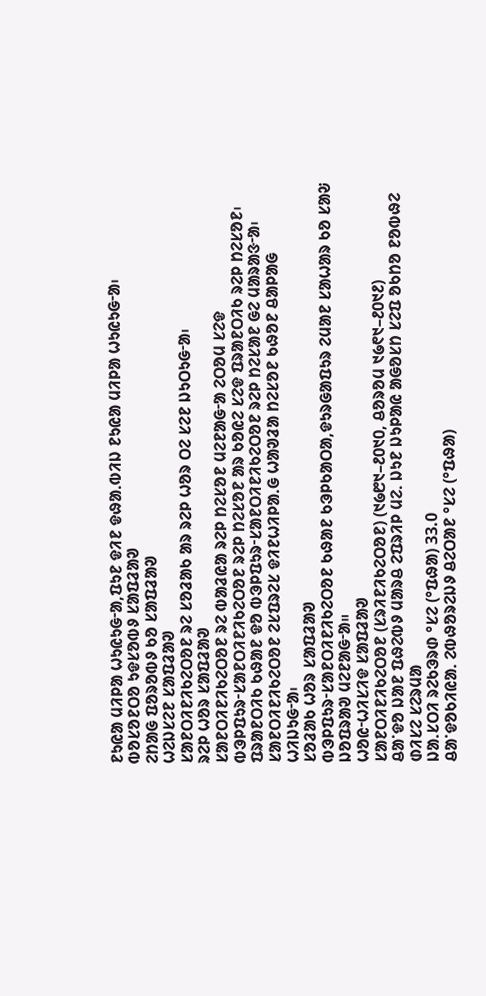ᱱᱩᱭᱟ ᱢᱤᱞᱟ ᱦᱩᱭᱩᱜᱼᱟ,ᱯᱩᱱ ᱫᱤᱱ ᱫᱷᱟᱹᱵᱤᱡ ᱱᱩᱭᱟ ᱢᱤᱞᱟ ᱦᱩᱭᱩᱜᱼᱟ᱾
ᱵᱚᱥᱚᱱᱛᱚ ᱩᱫᱥᱚᱵᱽ ᱥᱟᱯᱲᱟᱣ
ᱮᱴᱟᱜ ᱯᱚᱨᱚᱵᱽ ᱠᱚ ᱥᱟᱯᱲᱟᱣ
ᱦᱮᱡᱥᱮᱱ ᱥᱟᱯᱲᱟᱣ
ᱥᱟᱱᱛᱤᱱᱤᱠᱮᱛᱚᱱ ᱨᱮ ᱥᱚᱲᱟᱠ ᱟᱨ ᱨᱮᱞ ᱦᱚᱨ ᱛᱮ ᱥᱮᱱ ᱡᱩᱛᱩᱜᱼᱟ᱾
ᱨᱮᱞ ᱦᱚᱨ ᱥᱟᱯᱲᱟᱣ
ᱥᱟᱱᱛᱤᱱᱤᱠᱮᱛᱚᱱ ᱨᱮ ᱵᱟᱲᱭᱟ ᱨᱮᱞ ᱴᱮᱥᱚᱱ ᱢᱮᱱᱟᱜᱼᱟ ᱮᱛᱚᱢ ᱥᱮᱫ ᱵᱳᱞᱯᱩᱨᱼᱥᱟᱱᱛᱤᱱᱤᱠᱮᱛᱚᱱ ᱨᱮᱞ ᱴᱮᱥᱚᱱ ᱟᱨ ᱠᱚᱭᱮ ᱥᱮᱫ ᱯᱨᱟᱱᱛᱤᱠ ᱨᱮᱞ ᱴᱮᱥᱚᱱ᱾ ᱯᱨᱟᱱᱛᱤᱠ ᱠᱷᱟᱱ ᱫᱚ ᱵᱳᱞᱯᱩᱨᱼᱥᱟᱱᱛᱤᱱᱤᱠᱮᱛᱚᱱ ᱨᱮᱞ ᱴᱮᱥᱟᱱ ᱜᱮ ᱢᱟᱨᱟᱝᱼᱟ᱾ ᱥᱟᱱᱛᱤᱱᱤᱠᱮᱛᱚᱱ ᱮᱥᱯᱨᱮᱥ ᱫᱤᱱᱦᱤᱞᱟᱹᱜ ᱦᱟᱣᱲᱟ ᱴᱮᱥᱚᱱ ᱠᱷᱚᱱ ᱪᱟᱞᱟᱜ ᱦᱤᱡᱩᱜᱼᱟ᱾
ᱥᱚᱲᱟᱠ ᱦᱚᱨ ᱥᱟᱯᱲᱟᱣ
ᱵᱳᱞᱯᱩᱨᱼᱥᱟᱱᱛᱤᱱᱤᱠᱮᱛᱚᱱ ᱠᱷᱟᱱ ᱠᱳᱞᱠᱟᱛᱟ,ᱫᱩᱨᱜᱟᱯᱩᱨ ᱮᱢᱟᱱ ᱥᱟᱦᱟᱨ ᱠᱚ ᱥᱟᱶ ᱡᱚᱯᱨᱟᱣ ᱢᱮᱱᱟᱜᱼᱟ᱿
ᱦᱚᱭᱼᱦᱤᱥᱤᱫ ᱥᱟᱯᱲᱟᱣ
ᱥᱟᱱᱛᱤᱱᱤᱠᱮᱛᱚᱱ (ᱥᱨᱤᱱᱤᱠᱮᱛᱚᱱ) (᱑᱙᱘᱑–᱒᱐᱑᱐, ᱪᱚᱨᱚᱢ ᱑᱙᱖᱑–᱒᱐᱑᱒)
ᱪᱟᱸᱫᱚ ᱡᱟᱱ ᱯᱷᱮᱵᱽ ᱢᱟᱨᱪ ᱮᱯᱨᱤᱞ ᱢᱮᱹ ᱡᱩᱱ ᱡᱩᱞᱟᱭ ᱟᱜᱚᱥᱴ ᱥᱮᱯ ᱚᱠᱴᱚ ᱱᱚᱵᱷᱮ ᱰᱤᱥᱮ ᱥᱮᱨᱢᱟ
ᱡᱟᱹᱥᱛᱤ ᱨᱮᱠᱳᱨᱰ °ᱥᱮ (°ᱯᱷᱟ) 33.0
ᱪᱟᱸᱫᱚᱠᱤᱭᱟᱹ ᱮᱵᱷᱚᱨᱮᱡᱽ ᱪᱮᱛᱟᱱ °ᱥᱮ (°ᱯᱷᱟ)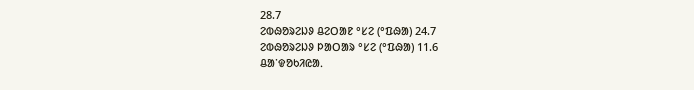28.7
ᱮᱵᱷᱚᱨᱮᱡᱽ ᱪᱮᱛᱟᱱ °ᱥᱮ (°ᱯᱷᱟ) 24.7
ᱮᱵᱷᱚᱨᱮᱡᱽ ᱞᱟᱛᱟᱨ °ᱥᱮ (°ᱯᱷᱟ) 11.6
ᱪᱟᱸᱫᱚᱠᱤᱭᱟᱹ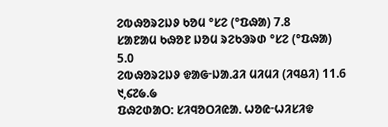ᱮᱵᱷᱚᱨᱮᱡᱽ ᱠᱚᱢ °ᱥᱮ (°ᱯᱷᱟ) 7.8
ᱥᱟᱱᱟᱢ ᱠᱷᱚᱱ ᱡᱚᱢ ᱨᱮᱠᱳᱨᱰ °ᱥᱮ (°ᱯᱷᱟ) 5.0
ᱮᱵᱷᱚᱨᱮᱡᱽ ᱫᱟᱜᱼᱡᱟᱹᱲᱤ ᱢᱤᱢᱤ (ᱤᱧᱪᱤ) 11.6
᱑,᱔᱗᱙.᱙
ᱯᱷᱮᱰᱟᱛ: ᱥᱤᱧᱚᱛᱤᱭᱟᱹ ᱦᱚᱭᱼᱦᱤᱥᱤᱫ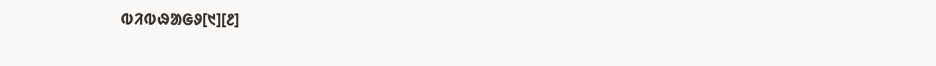ᱵᱤᱵᱷᱟᱜᱽ[᱑][᱒]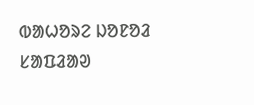ᱵᱟᱦᱚᱨᱮ ᱡᱚᱱᱚᱲ ᱥᱟᱯᱲᱟᱣ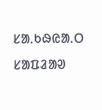ᱥᱟᱹᱠᱷᱭᱟᱹᱛ ᱥᱟᱯᱲᱟᱣ